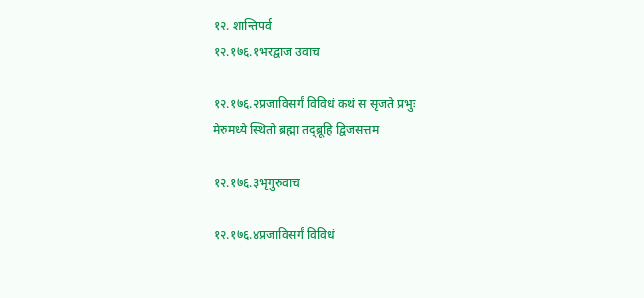१२. शान्तिपर्व
१२.१७६.१भरद्वाज उवाच

१२.१७६.२प्रजाविसर्गं विविधं कथं स सृजते प्रभुः
मेरुमध्ये स्थितो ब्रह्मा तद्ब्रूहि द्विजसत्तम

१२.१७६.३भृगुरुवाच

१२.१७६.४प्रजाविसर्गं विविधं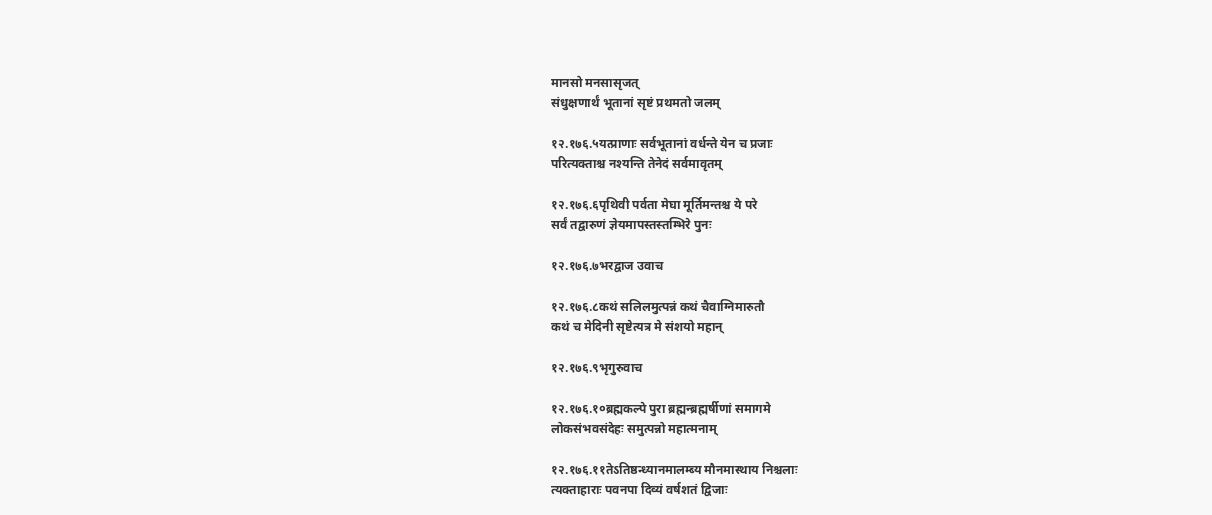मानसो मनसासृजत्
संधुक्षणार्थं भूतानां सृष्टं प्रथमतो जलम्

१२.१७६.५यत्प्राणाः सर्वभूतानां वर्धन्ते येन च प्रजाः
परित्यक्ताश्च नश्यन्ति तेनेदं सर्वमावृतम्

१२.१७६.६पृथिवी पर्वता मेघा मूर्तिमन्तश्च ये परे
सर्वं तद्वारुणं ज्ञेयमापस्तस्तम्भिरे पुनः

१२.१७६.७भरद्वाज उवाच

१२.१७६.८कथं सलिलमुत्पन्नं कथं चैवाग्निमारुतौ
कथं च मेदिनी सृष्टेत्यत्र मे संशयो महान्

१२.१७६.९भृगुरुवाच

१२.१७६.१०ब्रह्मकल्पे पुरा ब्रह्मन्ब्रह्मर्षीणां समागमे
लोकसंभवसंदेहः समुत्पन्नो महात्मनाम्

१२.१७६.११तेऽतिष्ठन्ध्यानमालम्ब्य मौनमास्थाय निश्चलाः
त्यक्ताहाराः पवनपा दिव्यं वर्षशतं द्विजाः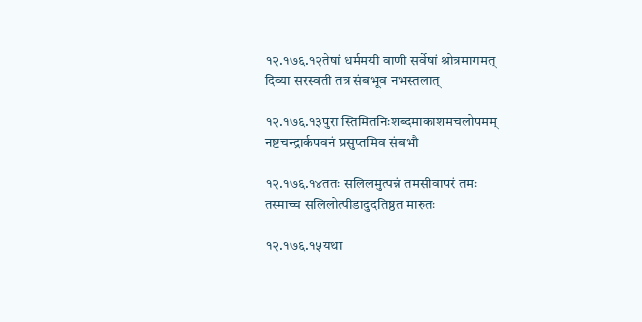१२.१७६.१२तेषां धर्ममयी वाणी सर्वेषां श्रोत्रमागमत्
दिव्या सरस्वती तत्र संबभूव नभस्तलात्

१२.१७६.१३पुरा स्तिमितनिःशब्दमाकाशमचलोपमम्
नष्टचन्द्रार्कपवनं प्रसुप्तमिव संबभौ

१२.१७६.१४ततः सलिलमुत्पन्नं तमसीवापरं तमः
तस्माच्च सलिलोत्पीडादुदतिष्ठत मारुतः

१२.१७६.१५यथा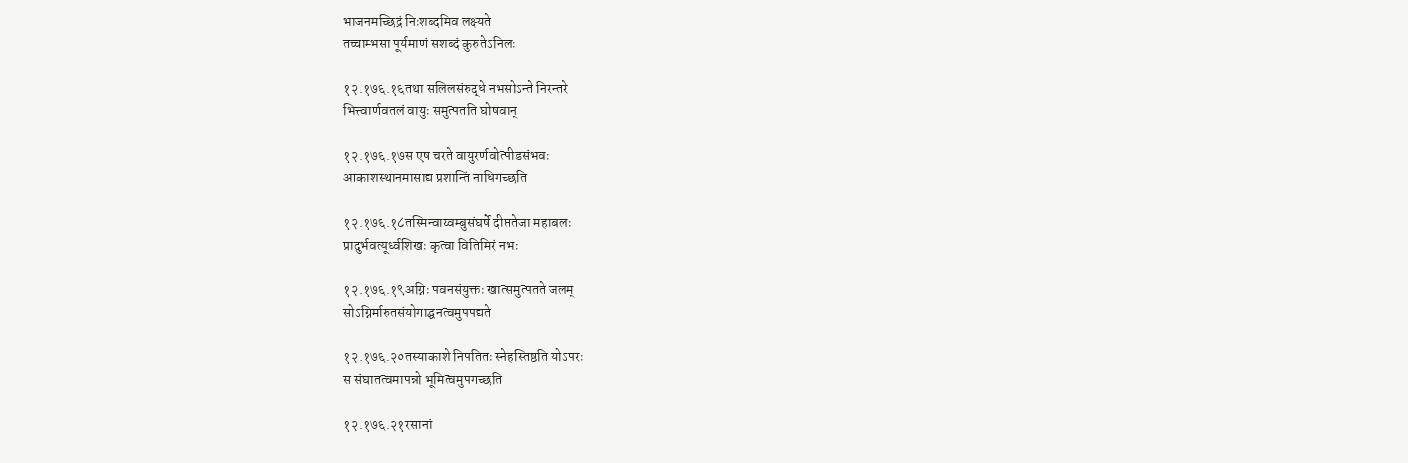भाजनमच्छिद्रं निःशब्दमिव लक्ष्यते
तच्चाम्भसा पूर्यमाणं सशब्दं कुरुतेऽनिलः

१२.१७६.१६तथा सलिलसंरुद्धे नभसोऽन्ते निरन्तरे
भित्त्वार्णवतलं वायुः समुत्पतति घोषवान्

१२.१७६.१७स एष चरते वायुरर्णवोत्पीडसंभवः
आकाशस्थानमासाद्य प्रशान्तिं नाधिगच्छति

१२.१७६.१८तस्मिन्वाय्वम्बुसंघर्षे दीप्ततेजा महाबलः
प्रादुर्भवत्यूर्ध्वशिखः कृत्वा वितिमिरं नभः

१२.१७६.१९अग्निः पवनसंयुक्तः खात्समुत्पतते जलम्
सोऽग्निर्मारुतसंयोगाद्घनत्वमुपपद्यते

१२.१७६.२०तस्याकाशे निपतितः स्नेहस्तिष्ठति योऽपरः
स संघातत्वमापन्नो भूमित्वमुपगच्छति

१२.१७६.२१रसानां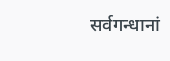सर्वगन्धानां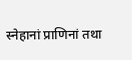स्नेहानां प्राणिनां तथा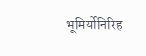भूमिर्योनिरिह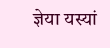ज्ञेया यस्यां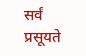सर्वं प्रसूयते